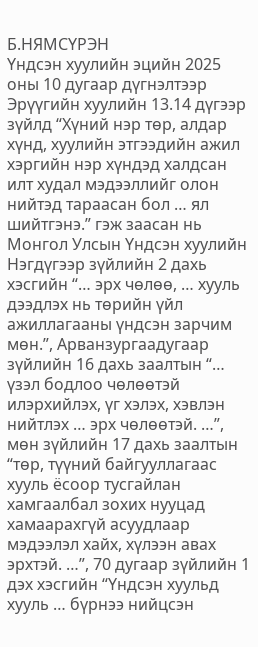Б.НЯМСҮРЭН
Үндсэн хуулийн эцийн 2025 оны 10 дугаар дүгнэлтээр Эрүүгийн хуулийн 13.14 дүгээр зүйлд “Хүний нэр төр, алдар хүнд, хуулийн этгээдийн ажил хэргийн нэр хүндэд халдсан илт худал мэдээллийг олон нийтэд тараасан бол … ял шийтгэнэ.” гэж заасан нь Монгол Улсын Үндсэн хуулийн Нэгдүгээр зүйлийн 2 дахь хэсгийн “… эрх чөлөө, … хууль дээдлэх нь төрийн үйл ажиллагааны үндсэн зарчим мөн.”, Арванзургаадугаар зүйлийн 16 дахь заалтын “… үзэл бодлоо чөлөөтэй илэрхийлэх, үг хэлэх, хэвлэн нийтлэх … эрх чөлөөтэй. …”, мөн зүйлийн 17 дахь заалтын “төр, түүний байгууллагаас хууль ёсоор тусгайлан хамгаалбал зохих нууцад хамаарахгүй асуудлаар мэдээлэл хайх, хүлээн авах эрхтэй. …”, 70 дугаар зүйлийн 1 дэх хэсгийн “Үндсэн хуульд хууль … бүрнээ нийцсэн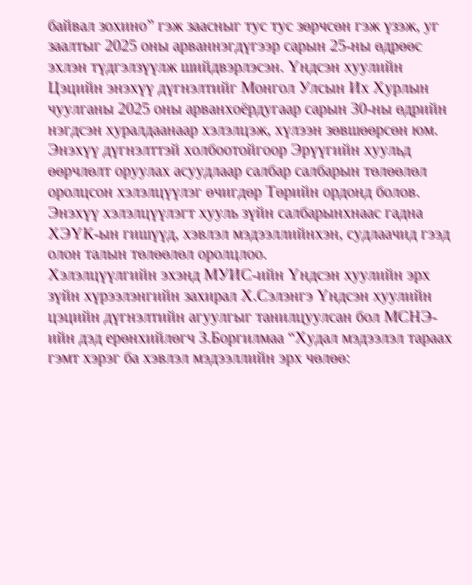байвал зохино” гэж заасныг тус тус зөрчсөн гэж үзэж, уг заалтыг 2025 оны арваннэгдүгээр сарын 25-ны өдрөөс эхлэн түдгэлзүүлж шийдвэрлэсэн. Үндсэн хуулийн Цэцийн энэхүү дүгнэлтийг Монгол Улсын Их Хурлын чуулганы 2025 оны арванхоёрдугаар сарын 30-ны өдрийн нэгдсэн хуралдаанаар хэлэлцэж, хүлээн зөвшөөрсөн юм. Энэхүү дүгнэлттэй холбоотойгоор Эрүүгийн хуульд өөрчлөлт оруулах асуудлаар салбар салбарын төлөөлөл оролцсон хэлэлцүүлэг өчигдөр Төрийн ордонд болов. Энэхүү хэлэлцүүлэгт хууль зүйн салбарынхнаас гадна ХЭҮК-ын гишүүд, хэвлэл мэдээллийнхэн, судлаачид гээд олон талын төлөөлөл оролцлоо.
Хэлэлцүүлгийн эхэнд МУИС-ийн Үндсэн хуулийн эрх зүйн хүрээлэнгийн захирал Х.Сэлэнгэ Үндсэн хуулийн цэцийн дүгнэлтийн агуулгыг танилцуулсан бол МСНЭ-ийн дэд ерөнхийлөгч З.Боргилмаа “Худал мэдээлэл тараах гэмт хэрэг ба хэвлэл мэдээллийн эрх чөлөө: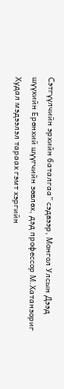Сэтгүүлчийн эрхийн баталгаа” сэдвээр, Монгол Улсын Дээд шүүхийн Ерөнхий шүүгчийн зөвлөх, дэд профессор М.Хатанзориг Худал мэдээлэл тараах гэмт хэргийн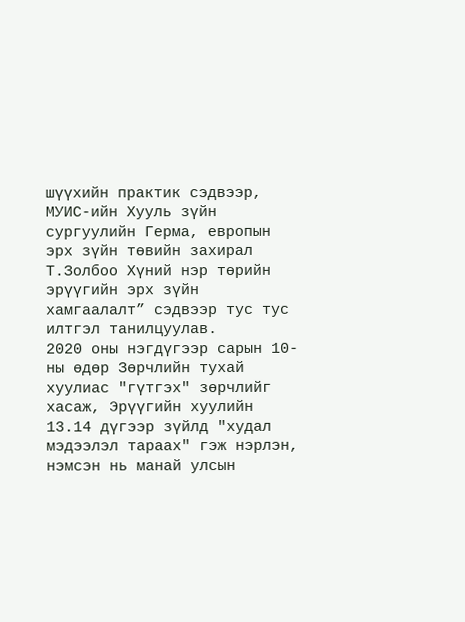шүүхийн практик сэдвээр, МУИС-ийн Хууль зүйн сургуулийн Герма, европын эрх зүйн төвийн захирал Т.Золбоо Хүний нэр төрийн эрүүгийн эрх зүйн хамгаалалт” сэдвээр тус тус илтгэл танилцуулав.
2020 оны нэгдүгээр сарын 10-ны өдөр Зөрчлийн тухай хуулиас "гүтгэх" зөрчлийг хасаж, Эрүүгийн хуулийн 13.14 дүгээр зүйлд "худал мэдээлэл тараах" гэж нэрлэн, нэмсэн нь манай улсын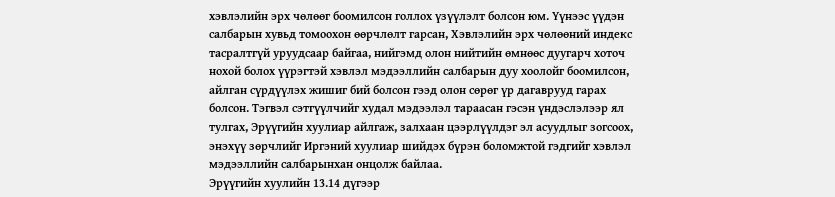хэвлэлийн эрх чөлөөг боомилсон голлох үзүүлэлт болсон юм. Үүнээс үүдэн салбарын хувьд томоохон өөрчлөлт гарсан, Хэвлэлийн эрх чөлөөний индекс тасралтгүй уруудсаар байгаа, нийгэмд олон нийтийн өмнөөс дуугарч хоточ нохой болох үүрэгтэй хэвлэл мэдээллийн салбарын дуу хоолойг боомилсон, айлган сүрдүүлэх жишиг бий болсон гээд олон сөрөг үр дагаврууд гарах болсон. Тэгвэл сэтгүүлчийг худал мэдээлэл тараасан гэсэн үндэслэлээр ял тулгах, Эрүүгийн хуулиар айлгаж, залхаан цээрлүүлдэг эл асуудлыг зогсоох, энэхүү зөрчлийг Иргэний хуулиар шийдэх бүрэн боломжтой гэдгийг хэвлэл мэдээллийн салбарынхан онцолж байлаа.
Эрүүгийн хуулийн 13.14 дүгээр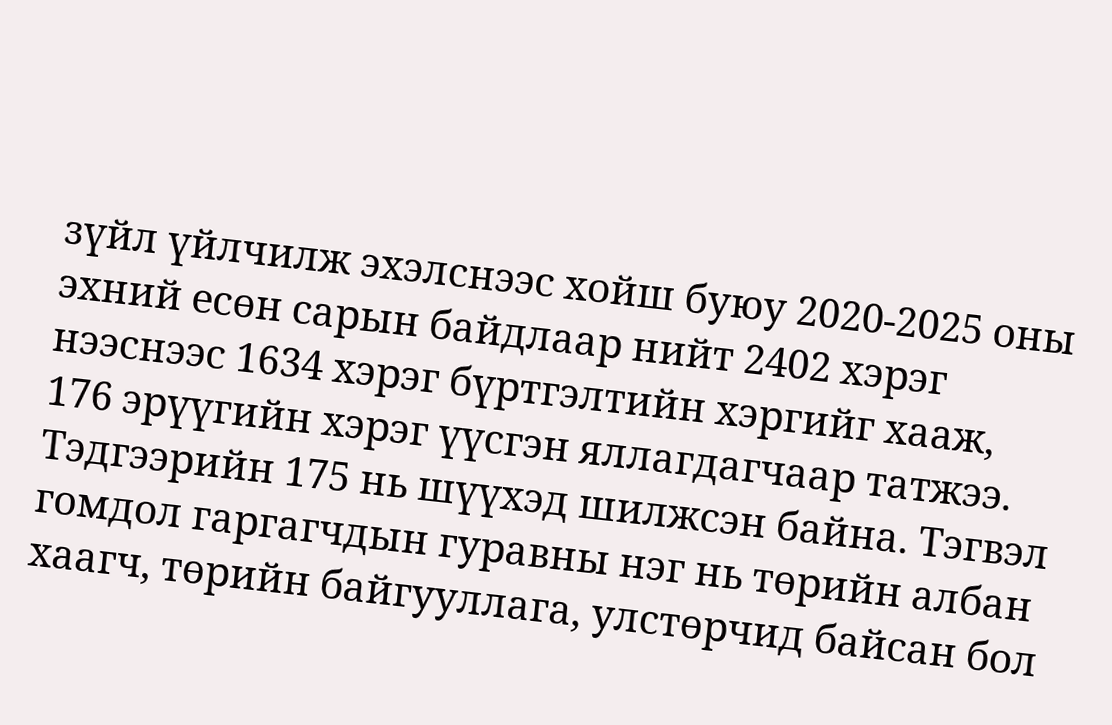зүйл үйлчилж эхэлснээс хойш буюу 2020-2025 оны эхний есөн сарын байдлаар нийт 2402 хэрэг нээснээс 1634 хэрэг бүртгэлтийн хэргийг хааж, 176 эрүүгийн хэрэг үүсгэн яллагдагчаар татжээ. Тэдгээрийн 175 нь шүүхэд шилжсэн байна. Тэгвэл гомдол гаргагчдын гуравны нэг нь төрийн албан хаагч, төрийн байгууллага, улстөрчид байсан бол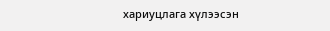хариуцлага хүлээсэн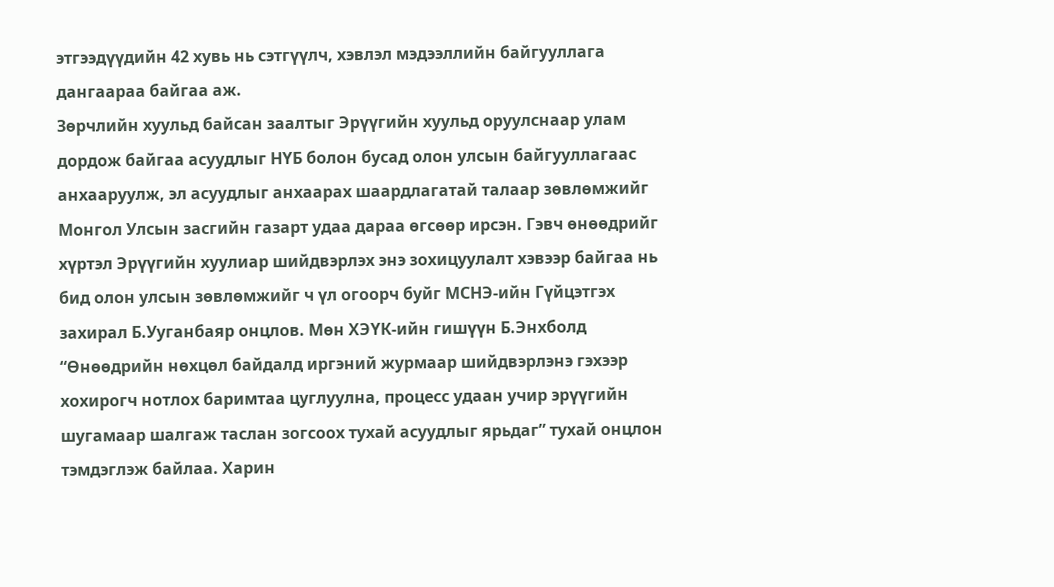этгээдүүдийн 42 хувь нь сэтгүүлч, хэвлэл мэдээллийн байгууллага дангаараа байгаа аж.
Зөрчлийн хуульд байсан заалтыг Эрүүгийн хуульд оруулснаар улам дордож байгаа асуудлыг НҮБ болон бусад олон улсын байгууллагаас анхааруулж, эл асуудлыг анхаарах шаардлагатай талаар зөвлөмжийг Монгол Улсын засгийн газарт удаа дараа өгсөөр ирсэн. Гэвч өнөөдрийг хүртэл Эрүүгийн хуулиар шийдвэрлэх энэ зохицуулалт хэвээр байгаа нь бид олон улсын зөвлөмжийг ч үл огоорч буйг МСНЭ-ийн Гүйцэтгэх захирал Б.Ууганбаяр онцлов. Мөн ХЭҮК-ийн гишүүн Б.Энхболд “Өнөөдрийн нөхцөл байдалд иргэний журмаар шийдвэрлэнэ гэхээр хохирогч нотлох баримтаа цуглуулна, процесс удаан учир эрүүгийн шугамаар шалгаж таслан зогсоох тухай асуудлыг ярьдаг” тухай онцлон тэмдэглэж байлаа. Харин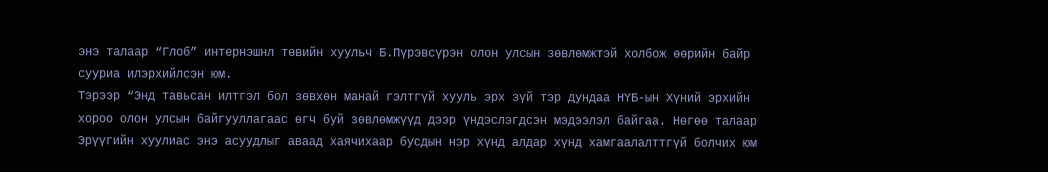энэ талаар “Глоб” интернэшнл төвийн хуульч Б.Пүрэвсүрэн олон улсын зөвлөмжтэй холбож өөрийн байр сууриа илэрхийлсэн юм.
Тэрээр “Энд тавьсан илтгэл бол зөвхөн манай гэлтгүй хууль эрх зүй тэр дундаа НҮБ-ын Хүний эрхийн хороо олон улсын байгууллагаас өгч буй зөвлөмжүүд дээр үндэслэгдсэн мэдээлэл байгаа. Нөгөө талаар Эрүүгийн хуулиас энэ асуудлыг аваад хаячихаар бусдын нэр хүнд алдар хүнд хамгаалалттгүй болчих юм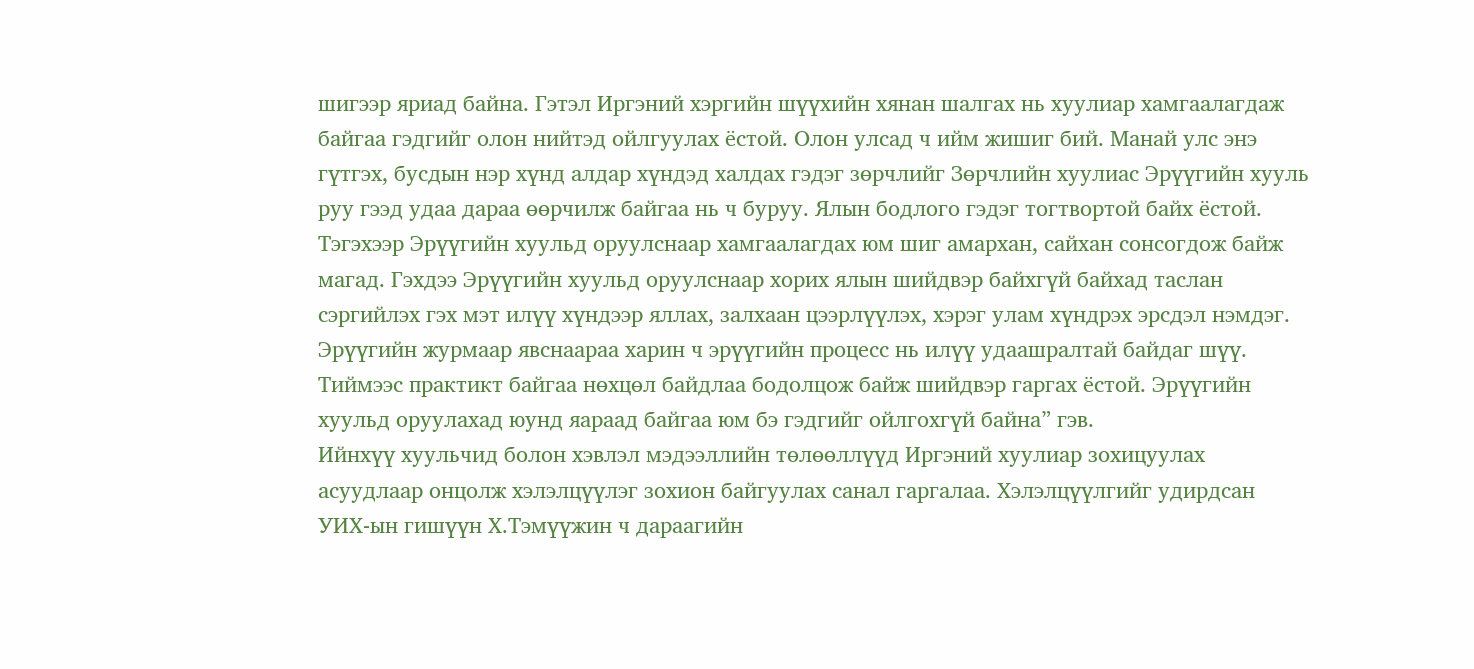шигээр яриад байна. Гэтэл Иргэний хэргийн шүүхийн хянан шалгах нь хуулиар хамгаалагдаж байгаа гэдгийг олон нийтэд ойлгуулах ёстой. Олон улсад ч ийм жишиг бий. Манай улс энэ гүтгэх, бусдын нэр хүнд алдар хүндэд халдах гэдэг зөрчлийг Зөрчлийн хуулиас Эрүүгийн хууль руу гээд удаа дараа өөрчилж байгаа нь ч буруу. Ялын бодлого гэдэг тогтвортой байх ёстой. Тэгэхээр Эрүүгийн хуульд оруулснаар хамгаалагдах юм шиг амархан, сайхан сонсогдож байж магад. Гэхдээ Эрүүгийн хуульд оруулснаар хорих ялын шийдвэр байхгүй байхад таслан сэргийлэх гэх мэт илүү хүндээр яллах, залхаан цээрлүүлэх, хэрэг улам хүндрэх эрсдэл нэмдэг. Эрүүгийн журмаар явснаараа харин ч эрүүгийн процесс нь илүү удаашралтай байдаг шүү. Тиймээс практикт байгаа нөхцөл байдлаа бодолцож байж шийдвэр гаргах ёстой. Эрүүгийн хуульд оруулахад юунд яараад байгаа юм бэ гэдгийг ойлгохгүй байна” гэв.
Ийнхүү хуульчид болон хэвлэл мэдээллийн төлөөллүүд Иргэний хуулиар зохицуулах асуудлаар онцолж хэлэлцүүлэг зохион байгуулах санал гаргалаа. Хэлэлцүүлгийг удирдсан УИХ-ын гишүүн Х.Тэмүүжин ч дараагийн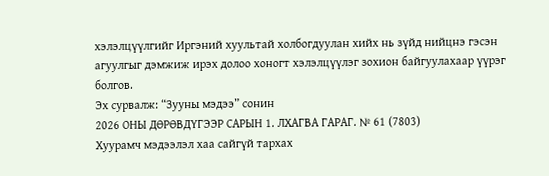хэлэлцүүлгийг Иргэний хуультай холбогдуулан хийх нь зүйд нийцнэ гэсэн агуулгыг дэмжиж ирэх долоо хоногт хэлэлцүүлэг зохион байгуулахаар үүрэг болгов.
Эх сурвалж: “Зууны мэдээ” сонин
2026 ОНЫ ДӨРӨВДҮГЭЭР САРЫН 1. ЛХАГВА ГАРАГ. № 61 (7803)
Хуурамч мэдээлэл хаа сайгүй тархах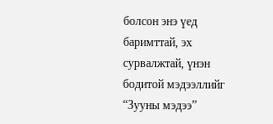болсон энэ үед баримттай, эх сурвалжтай, үнэн бодитой мэдээллийг “Зууны мэдээ”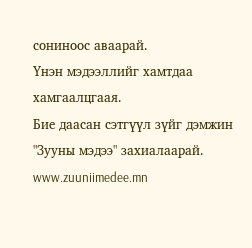сониноос аваарай.
Үнэн мэдээллийг хамтдаа хамгаалцгаая.
Бие даасан сэтгүүл зүйг дэмжин "Зууны мэдээ" захиалаарай. www.zuuniimedee.mn